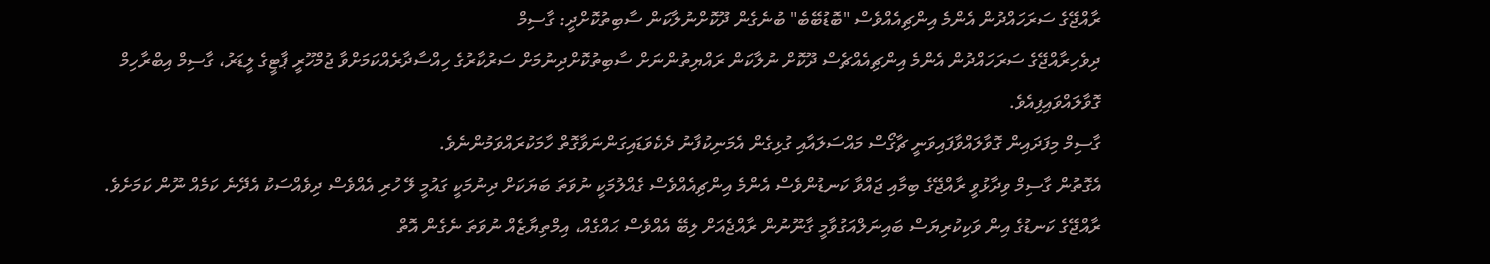ރާއްޖޭގެ ސަރަހައްދުން އެންމެ އިންޗިއެއްވެސް "ބޮޑުބޭބެ" ބުނެގެން ދޫކޮށްނުލާކަން ސާބިތުކޮށްދީ: ގާސިމް
ދިވެހިރާއްޖޭގެ ސަރަހައްދުން އެންމެ އިންޗިއެއްޗެސް ދޫކޮށް ނުލާކަން ރައްޔިތުންނަށް ސާބިތުކޮށްދިނުމަށް ސަރުކާރުގެ ހިއްސާދާރެއްކަމަށްވާ ޖުމްހޫރީ ޕާޓީގެ ލީޑަރު، ގާސިމް އިބްރާހިމް ގޮވާލައްވައިފިއެވެ.
ގާސިމް މިފަދައިން ގޮވާލައްވާފައިވަނީ ޗާގޯސް މައްސަލައާއި ގުޅިގެން އެމަނިކުފާނު ދެކެވަޑައިގަންނަވާގޮތް ހާމަކުރައްވަމުންނެވެ.
އެގޮތުން ގާސިމް ވިދާޅުވީ ރާއްޖޭގެ ބިމާއި ޖައްވާ ކަނޑުންވެސް އެންމެ އިންޗިއެއްވެސް ގެއްލުމަކީ ނުވަތަ ބަޔަކަށް ދިނުމަކީ ގައުމީ ލޭ ހުރި އެއްވެސް ދިވެއްސަކު އެދޭނެ ކަމެއް ނޫން ކަމަށެވެ.
ރާއްޖޭގެ ކަނޑުގެ އިން ވަކިކުރިޔަސް ބައިނަލްއަގުވާމީ ގާނޫނުން ރާއްޖެއަށް ލިބޭ އެއްވެސް ޙައްގެއް، އިމްތިޔާޒެއް ނުވަތަ ނެގެން އޮތް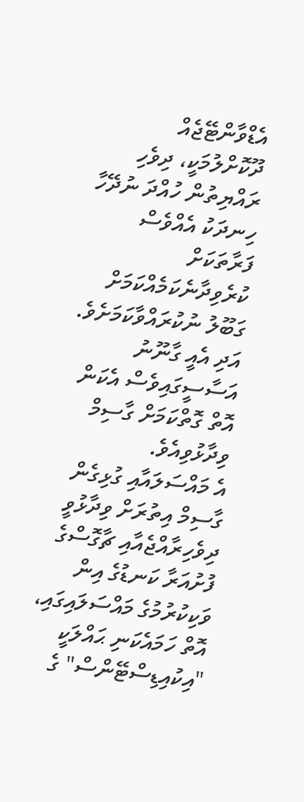އެޑްވާންޓޭޖެއް ދޫކޮށްލުމަކީ، ދިވެހި ރައްޔިތުން ހުއްދަ ނުދޭހާ ހިނދަކު އެއްވެސް ފަރާތަކަށް ކުރެވިދާނެކަމެއްކަމަށް ގަބޫލު ނުކުރައްވާކަމަށެވެ. އަދި އެއީ ގާނޫނު އަސާސީގައިވެސް އެކަން އޮތް ގޮތްކަމަށް ގާސިމް ވިދާޅުވިއެވެ.
އެ މައްސަލައާއި ގުޅިގެން ގާސިމް އިތުރަށް ވިދާޅުވީ ދިވެހިރާއްޖެއާއި ޗާގޮސްގެ ފުށުއަރާ ކަނޑުގެ އިން ވަކިކުރުމުގެ މައްސަލައިގައި، އޮތް ހަމައެކަނި ޙައްލަކީ "އިކުއިޑިސްޓޭންސް" ގެ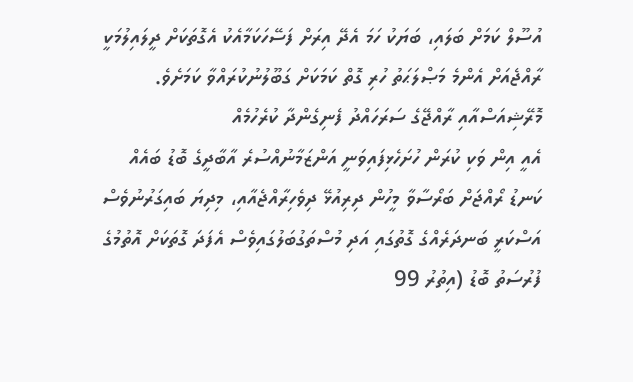އުސޫލް ކަމަށް ބަލައި، ބަޔަކު ހަމަ އެދޭ އިރަށް ފަސޭހަކަމާއެކު އެގޮތަކަށް ދީލައިލުމަކީ ރާއްޖެއަށް އެންމެ މަޞްލަޙަތު ހުރި ގޮތް ކަމަކަށް ގަބޫލުނުކުރައްވާ ކަމަށެވެ.
މޮރޭޝިއަސްއާއި ރާއްޖޭގެ ސަރަހައްދު ފެނިގެންދާ ކުރެހުމެއް
އެއީ އިން ވަކި ކުރަން ހުށަހެޅިފައިވަނީ އަންޒަމާނުއްސުރެ އާބާދީގެ ބޮޑު ބައެއް ކަނޑު ރޯއްޖަށް ބަރޯސާވާ މީހުން ދިރިއުޅޭ ދިވެހިރާއްޖެއާއި، މިދިޔަ ބައިގަރުނުވެސް އަސްކަރީ ބަނދަރެއްގެ ގޮތުގައި އަދި މުސްތަގުބަލުގައިވެސް އެފަދަ ގޮތަކަށް އޮތުމުގެ ފުރުސަތު ބޮޑު (އިތުރު 99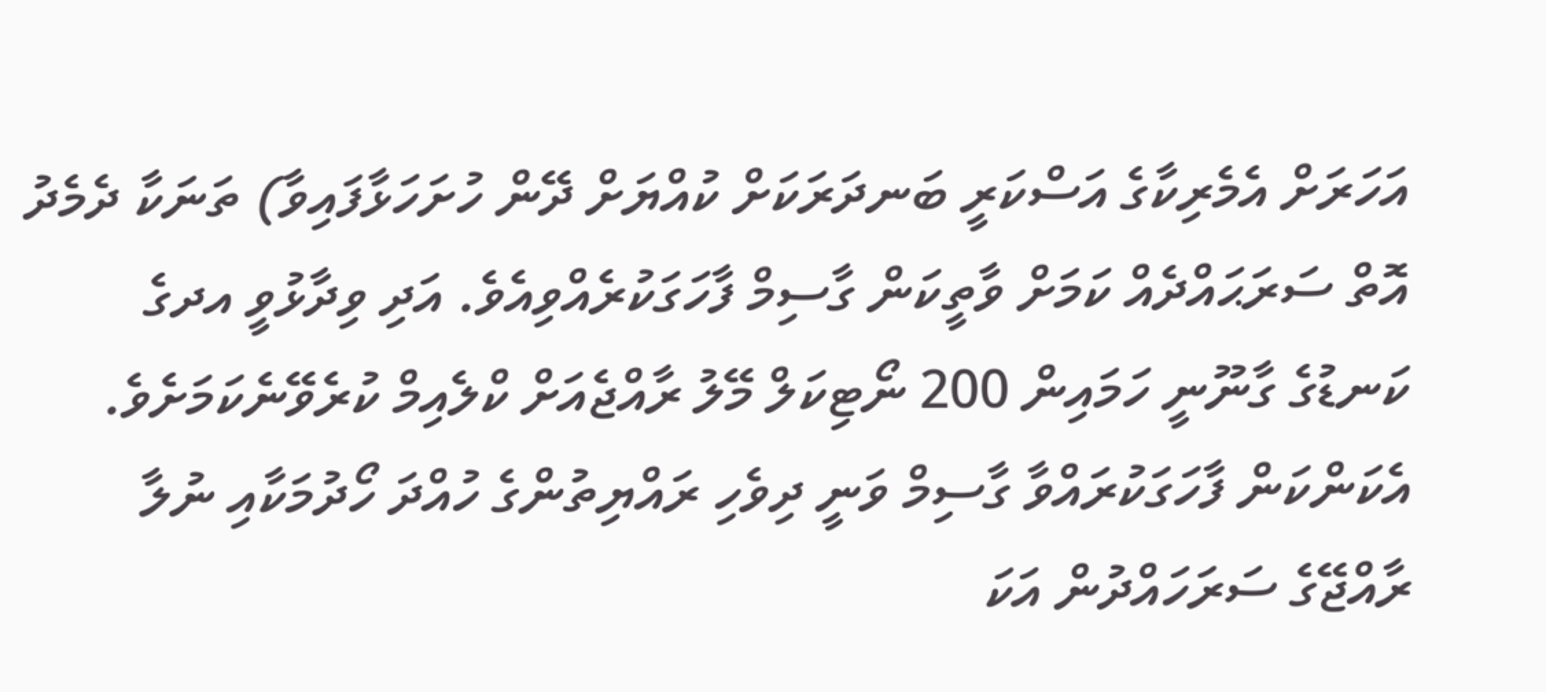އަހަރަށް އެމެރިކާގެ އަސްކަރީ ބަނދަރަކަށް ކުއްޔަށް ދޭން ހުށަހަޅާފައިވާ) ތަނަކާ ދެމެދު އޮތް ސަރަޙައްދެއް ކަމަށް ވާތީކަން ގާސިމް ފާހަގަކުރެއްވިއެވެ. އަދި ވިދާޅުވީ އދގެ ކަނޑުގެ ގާނޫނީ ހަމައިން 200 ނޯޓިކަލް މޭލު ރާއްޖެއަށް ކްލެއިމް ކުރެވޭނެކަމަށެވެ.
އެކަންކަން ފާހަގަކުރައްވާ ގާސިމް ވަނީ ދިވެހި ރައްޔިތުންގެ ހުއްދަ ހޯދުމަކާއި ނުލާ ރާއްޖޭގެ ސަރަހައްދުން އަކަ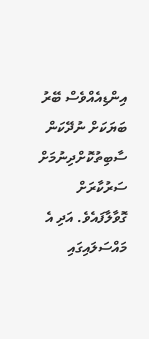އިންޑިއެއްވެސް ބޭރު ބަޔަކަށް ނުދޭކަން ސާބިތުކޮށްދިނުމަށް ސަރުކާރަށް ގޮވާލާފައެވެ. އަދި އެ މައްސަލައިގައި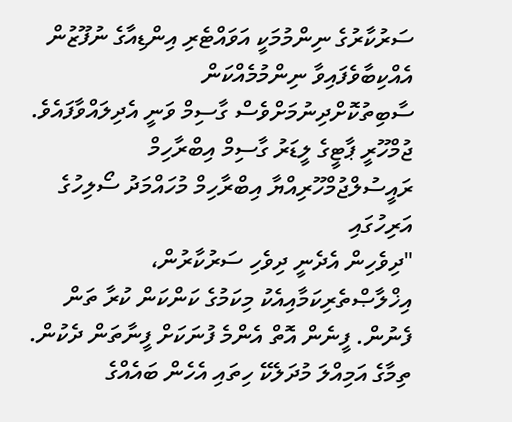ސަރުކާރުގެ ނިންމުމަކީ އަވައްޓެރި އިންޑިއާގެ ނުފޫޒުން އެއްކިބާވެފައިވާ ނިންމުމެއްކަން ސާބިތުކޮށްދިނުމަށްވެސް ގާސިމް ވަނީ އެދިލައްވާފައެވެ.
ޖުމްހޫރީ ޕާޓީގެ ލީޑަރު ގާސިމް އިބްރާހިމް ރައީސުލްޖުމްހޫރިއްޔާ އިބްރާހިމް މުހައްމަދު ސޯލިހުގެ އަރިހުގައި
"ދިވެހިން އެދެނީ ދިވެހި ސަރުކާރުން، އިޚްލާޞްތެރިކަމާއިއެކު މިކަމުގެ ކަންކަން ކުރާ ތަން ފެނުން. ފީނެން އޮތް އެންމެ ފުނަކަށް ފީނާތަން ދެކުން. ތިމާގެ އަމިއްލަ މުދަލެކޭ ހިތައި އެހެން ބައެއްގެ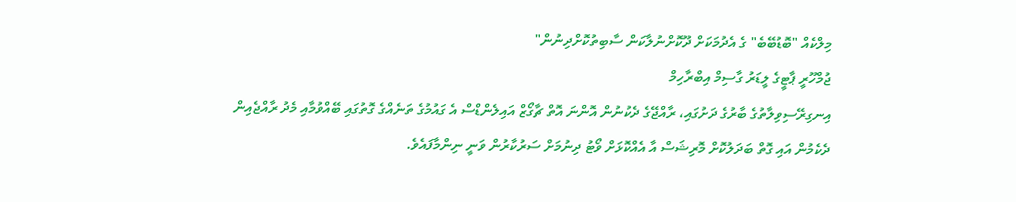މިލްކެއް "ބޮޑުބޭބެ" ގެ އެދުމަކަށް ދޫކޮށްނުލާކަން ސާބިތުކޮށްދިނުން"
ޖުމްހޫރީ ޕާޓީގެ ލީޑަރު ގާސިމް އިބްރާހިމް
އިނގިރޭސިވިލާތުގެ ބާރުގެ ދަށުގައި، ރާއްޖޭގެ ދެކުނުން އޮންނަ އޮތް ޗާގޯޒް އައިލެންޑްސް އެ ގައުމުގެ ތަނެއްގެ ގޮތުގައި ބޭއްވުމާއި މެދު ރާއްޖެއިން ދެކެމުން އައި ގޮތް ބަދަލުކޮށް މޮރިޝަސް އާ އެއްކޮޅަށް ވޯޓު ދިނުމަށް ސަރުކާރުން ވަނީ ނިންމާފައެވެ.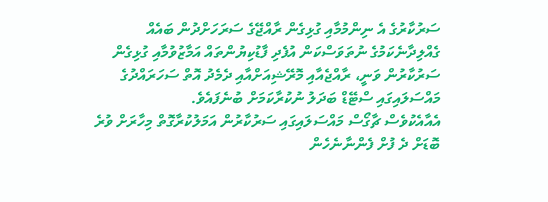ސަރުކާރުގެ އެ ނިންމުމާއި ގުޅިގެން ރާއްޖޭގެ ސަރަހަށްދުން ބައެއް ގެއްލިދާނެކަމުގެ ނުތަވަސްކަން އުފެދި ފާޑުކިޔުންތައް އަމާޒުވުމާއި ގުޅިގެން ސަރުކާރުން ވަނީ، ރާއްޖެއާއި މޮރޭޝިއަށްއާއި ދެމެދު އޮތް ސަހަރައްދުގެ މައްސަލައިގައި ސްޓޭޑް ބަދަލު ނުކުރާކަމަށް ބުނެފައެވެ.
އެއާއެކުވެސް ޗާގޯސް މައްސަލައިގައި ސަރުކާރުން އަމަލުކުރާގޮތް މިހާރަށް ވުރެ ބޮޑަށް ދެ ފުށް ފެންނާނެހެން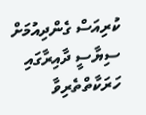ކުރިއަސް ގެންދިއުމަށް ސިޔާސީ ދާއިރާގައި ހަރަކާތްތެރިވާ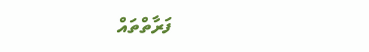ފަރާތްތައް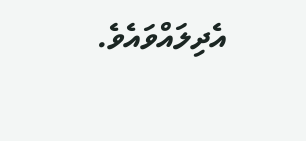އެދިލައްވައެވެ.